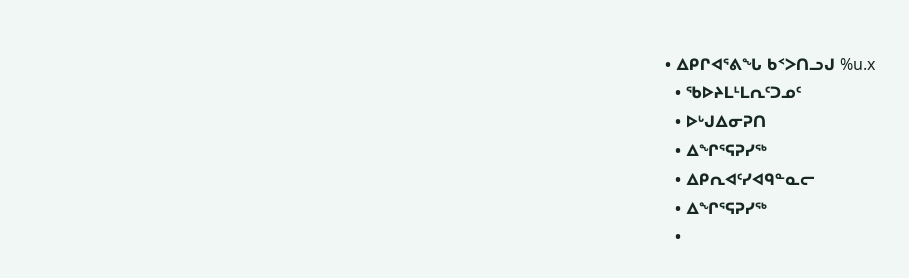• ᐃᑭᒋᐊᕐᕕᖓ ᑲᑉᐳᑎᓗᒍ %u.x
  • ᖃᐅᔨᒪᒻᒪᕆᑦᑐᓄᑦ
  • ᐅᒡᒍᐃᓂᕈᑎ
  • ᐃᖏᕐᕋᕈᓯᖅ
  • ᐃᑭᕆᐊᑦᓯᐊᑫᓐᓇᓕ
  • ᐃᖏᕐᕋᕈᓯᖅ
  •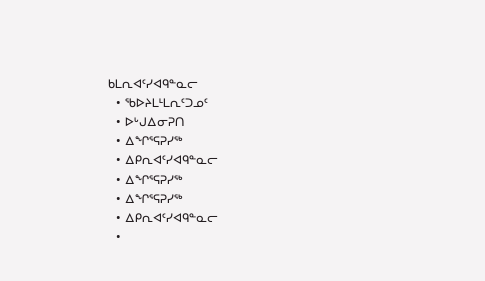ᑲᒪᕆᐊᑦᓯᐊᑫᓐᓇᓕ
  • ᖃᐅᔨᒪᒻᒪᕆᑦᑐᓄᑦ
  • ᐅᒡᒍᐃᓂᕈᑎ
  • ᐃᖏᕐᕋᕈᓯᖅ
  • ᐃᑭᕆᐊᑦᓯᐊᑫᓐᓇᓕ
  • ᐃᖏᕐᕋᕈᓯᖅ
  • ᐃᖏᕐᕋᕈᓯᖅ
  • ᐃᑭᕆᐊᑦᓯᐊᑫᓐᓇᓕ
  •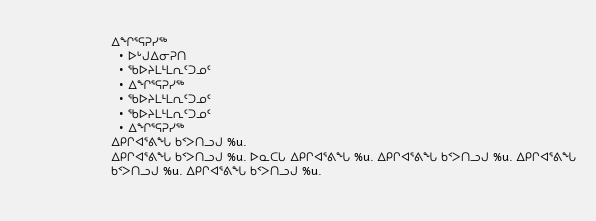ᐃᖏᕐᕋᕈᓯᖅ
  • ᐅᒡᒍᐃᓂᕈᑎ
  • ᖃᐅᔨᒪᒻᒪᕆᑦᑐᓄᑦ
  • ᐃᖏᕐᕋᕈᓯᖅ
  • ᖃᐅᔨᒪᒻᒪᕆᑦᑐᓄᑦ
  • ᖃᐅᔨᒪᒻᒪᕆᑦᑐᓄᑦ
  • ᐃᖏᕐᕋᕈᓯᖅ
ᐃᑭᒋᐊᕐᕕᖓ ᑲᑉᐳᑎᓗᒍ %u.
ᐃᑭᒋᐊᕐᕕᖓ ᑲᑉᐳᑎᓗᒍ %u. ᐅᓇᑕᒐ ᐃᑭᒋᐊᕐᕕᖓ %u. ᐃᑭᒋᐊᕐᕕᖓ ᑲᑉᐳᑎᓗᒍ %u. ᐃᑭᒋᐊᕐᕕᖓ ᑲᑉᐳᑎᓗᒍ %u. ᐃᑭᒋᐊᕐᕕᖓ ᑲᑉᐳᑎᓗᒍ %u.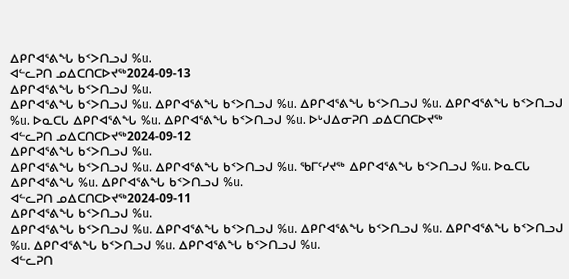ᐃᑭᒋᐊᕐᕕᖓ ᑲᑉᐳᑎᓗᒍ %u.
ᐊᓪᓚᕈᑎ ᓄᐃᑕᑎᑕᐅᔪᖅ2024-09-13
ᐃᑭᒋᐊᕐᕕᖓ ᑲᑉᐳᑎᓗᒍ %u.
ᐃᑭᒋᐊᕐᕕᖓ ᑲᑉᐳᑎᓗᒍ %u. ᐃᑭᒋᐊᕐᕕᖓ ᑲᑉᐳᑎᓗᒍ %u. ᐃᑭᒋᐊᕐᕕᖓ ᑲᑉᐳᑎᓗᒍ %u. ᐃᑭᒋᐊᕐᕕᖓ ᑲᑉᐳᑎᓗᒍ %u. ᐅᓇᑕᒐ ᐃᑭᒋᐊᕐᕕᖓ %u. ᐃᑭᒋᐊᕐᕕᖓ ᑲᑉᐳᑎᓗᒍ %u. ᐅᒡᒍᐃᓂᕈᑎ ᓄᐃᑕᑎᑕᐅᔪᖅ
ᐊᓪᓚᕈᑎ ᓄᐃᑕᑎᑕᐅᔪᖅ2024-09-12
ᐃᑭᒋᐊᕐᕕᖓ ᑲᑉᐳᑎᓗᒍ %u.
ᐃᑭᒋᐊᕐᕕᖓ ᑲᑉᐳᑎᓗᒍ %u. ᐃᑭᒋᐊᕐᕕᖓ ᑲᑉᐳᑎᓗᒍ %u. ᖃᒥᑦᓯᔪᖅ ᐃᑭᒋᐊᕐᕕᖓ ᑲᑉᐳᑎᓗᒍ %u. ᐅᓇᑕᒐ ᐃᑭᒋᐊᕐᕕᖓ %u. ᐃᑭᒋᐊᕐᕕᖓ ᑲᑉᐳᑎᓗᒍ %u.
ᐊᓪᓚᕈᑎ ᓄᐃᑕᑎᑕᐅᔪᖅ2024-09-11
ᐃᑭᒋᐊᕐᕕᖓ ᑲᑉᐳᑎᓗᒍ %u.
ᐃᑭᒋᐊᕐᕕᖓ ᑲᑉᐳᑎᓗᒍ %u. ᐃᑭᒋᐊᕐᕕᖓ ᑲᑉᐳᑎᓗᒍ %u. ᐃᑭᒋᐊᕐᕕᖓ ᑲᑉᐳᑎᓗᒍ %u. ᐃᑭᒋᐊᕐᕕᖓ ᑲᑉᐳᑎᓗᒍ %u. ᐃᑭᒋᐊᕐᕕᖓ ᑲᑉᐳᑎᓗᒍ %u. ᐃᑭᒋᐊᕐᕕᖓ ᑲᑉᐳᑎᓗᒍ %u.
ᐊᓪᓚᕈᑎ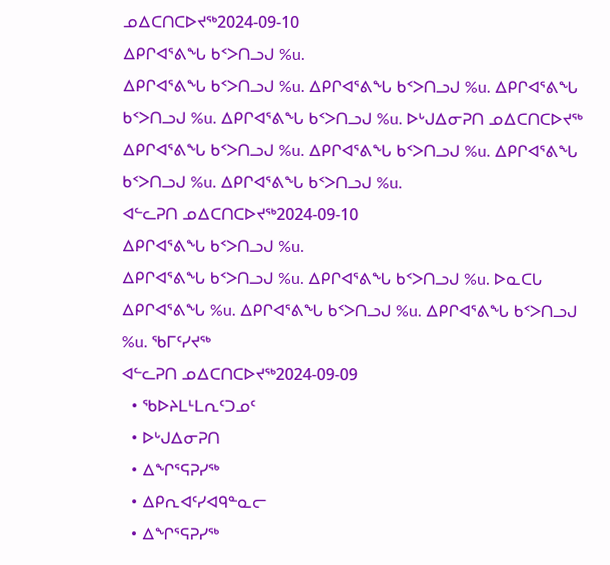ᓄᐃᑕᑎᑕᐅᔪᖅ2024-09-10
ᐃᑭᒋᐊᕐᕕᖓ ᑲᑉᐳᑎᓗᒍ %u.
ᐃᑭᒋᐊᕐᕕᖓ ᑲᑉᐳᑎᓗᒍ %u. ᐃᑭᒋᐊᕐᕕᖓ ᑲᑉᐳᑎᓗᒍ %u. ᐃᑭᒋᐊᕐᕕᖓ ᑲᑉᐳᑎᓗᒍ %u. ᐃᑭᒋᐊᕐᕕᖓ ᑲᑉᐳᑎᓗᒍ %u. ᐅᒡᒍᐃᓂᕈᑎ ᓄᐃᑕᑎᑕᐅᔪᖅ ᐃᑭᒋᐊᕐᕕᖓ ᑲᑉᐳᑎᓗᒍ %u. ᐃᑭᒋᐊᕐᕕᖓ ᑲᑉᐳᑎᓗᒍ %u. ᐃᑭᒋᐊᕐᕕᖓ ᑲᑉᐳᑎᓗᒍ %u. ᐃᑭᒋᐊᕐᕕᖓ ᑲᑉᐳᑎᓗᒍ %u.
ᐊᓪᓚᕈᑎ ᓄᐃᑕᑎᑕᐅᔪᖅ2024-09-10
ᐃᑭᒋᐊᕐᕕᖓ ᑲᑉᐳᑎᓗᒍ %u.
ᐃᑭᒋᐊᕐᕕᖓ ᑲᑉᐳᑎᓗᒍ %u. ᐃᑭᒋᐊᕐᕕᖓ ᑲᑉᐳᑎᓗᒍ %u. ᐅᓇᑕᒐ ᐃᑭᒋᐊᕐᕕᖓ %u. ᐃᑭᒋᐊᕐᕕᖓ ᑲᑉᐳᑎᓗᒍ %u. ᐃᑭᒋᐊᕐᕕᖓ ᑲᑉᐳᑎᓗᒍ %u. ᖃᒥᑦᓯᔪᖅ
ᐊᓪᓚᕈᑎ ᓄᐃᑕᑎᑕᐅᔪᖅ2024-09-09
  • ᖃᐅᔨᒪᒻᒪᕆᑦᑐᓄᑦ
  • ᐅᒡᒍᐃᓂᕈᑎ
  • ᐃᖏᕐᕋᕈᓯᖅ
  • ᐃᑭᕆᐊᑦᓯᐊᑫᓐᓇᓕ
  • ᐃᖏᕐᕋᕈᓯᖅ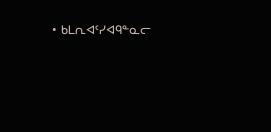• ᑲᒪᕆᐊᑦᓯᐊᑫᓐᓇᓕ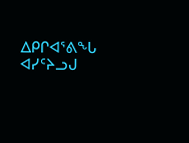ᐃᑭᒋᐊᕐᕕᖓ ᐊᓯᑦᔨᓗᒍ